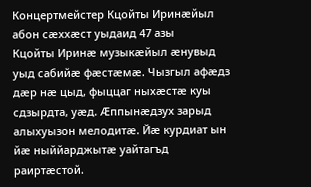Концертмейстер Кцойты Иринæйыл абон сæххæст уыдаид 47 азы
Кцойты Иринæ музыкæйыл æнувыд уыд сабийæ фæстæмæ. Чызгыл афæдз дæр нæ цыд, фыццаг ныхæстæ куы сдзырдта, уæд. Æппынæдзух зарыд алыхуызон мелодитæ. Йæ курдиат ын йæ ныййарджытæ уайтагъд раиртæстой.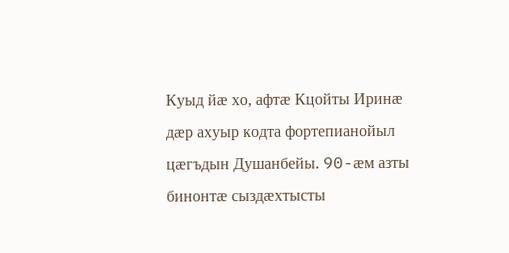Куыд йæ хо, афтæ Кцойты Иринæ дæр ахуыр кодта фортепианойыл цæгъдын Душанбейы. 90-æм азты бинонтæ сыздæхтысты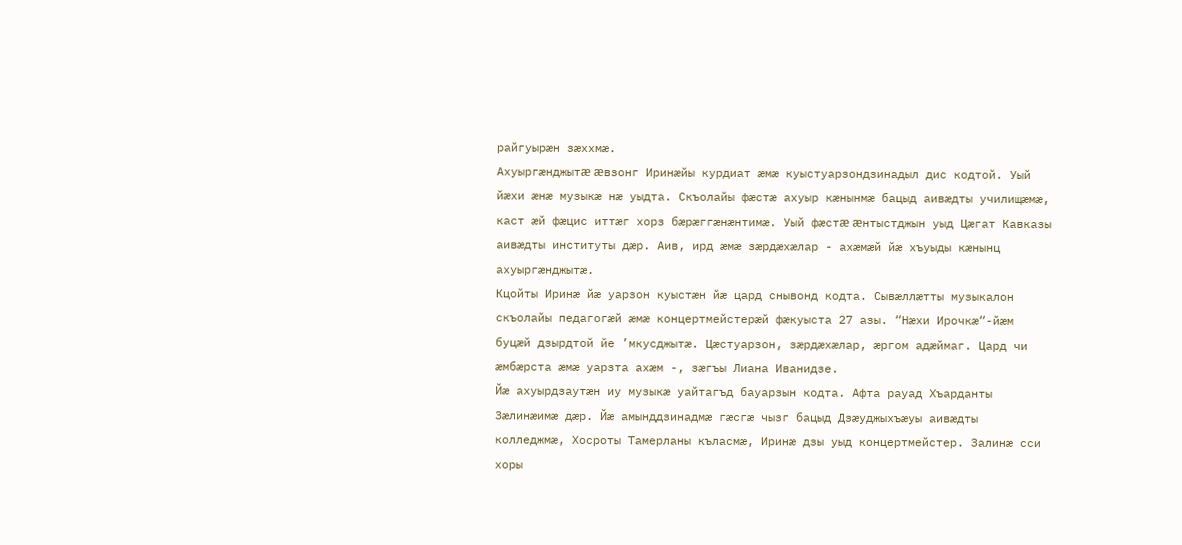райгуырæн зæххмæ.
Ахуыргæнджытæ æвзонг Иринæйы курдиат æмæ куыстуарзондзинадыл дис кодтой. Уый йæхи æнæ музыкæ нæ уыдта. Скъолайы фæстæ ахуыр кæнынмæ бацыд аивæдты училищæмæ, каст æй фæцис иттæг хорз бæрæггæнæнтимæ. Уый фæстæ æнтыстджын уыд Цæгат Кавказы аивæдты институты дæр. Аив, ирд æмæ зæрдæхæлар - ахæмæй йæ хъуыды кæнынц ахуыргæнджытæ.
Кцойты Иринæ йæ уарзон куыстæн йæ цард снывонд кодта. Сывæллæтты музыкалон скъолайы педагогæй æмæ концертмейстерæй фæкуыста 27 азы. “Нæхи Ирочкæ“-йæм буцæй дзырдтой йе ’мкусджытæ. Цæстуарзон, зæрдæхæлар, æргом адæймаг. Цард чи æмбæрста æмæ уарзта ахæм -, зæгъы Лиана Иванидзе.
Йæ ахуырдзаутæн иу музыкæ уайтагъд бауарзын кодта. Афта рауад Хъарданты Зæлинæимæ дæр. Йæ амынддзинадмæ гæсгæ чызг бацыд Дзæуджыхъæуы аивæдты колледжмæ, Хосроты Тамерланы къласмæ, Иринæ дзы уыд концертмейстер. Залинæ сси хоры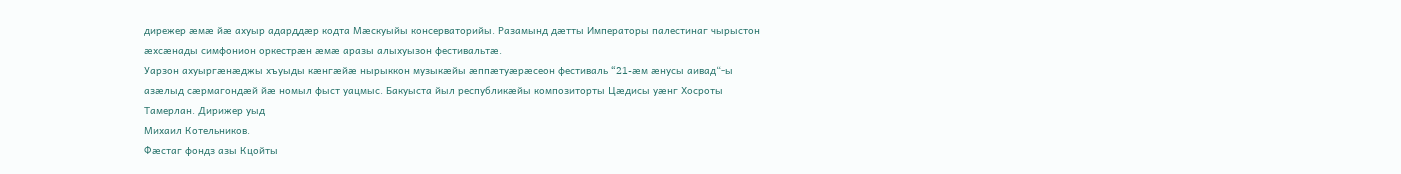дирежер æмæ йæ ахуыр адарддæр кодта Мæскуыйы консерваторийы. Разамынд дæтты Императоры палестинаг чырыстон æхсæнады симфонион оркестрæн æмæ аразы алыхуызон фестивальтæ.
Уарзон ахуыргæнæджы хъуыды кæнгæйæ нырыккон музыкæйы æппæтуæрæсеон фестиваль “21-æм æнусы аивад“-ы азæлыд сæрмагондæй йæ номыл фыст уацмыс. Бакуыста йыл республикæйы композиторты Цæдисы уæнг Хосроты Тамерлан. Дирижер уыд
Михаил Котельников.
Фæстаг фондз азы Кцойты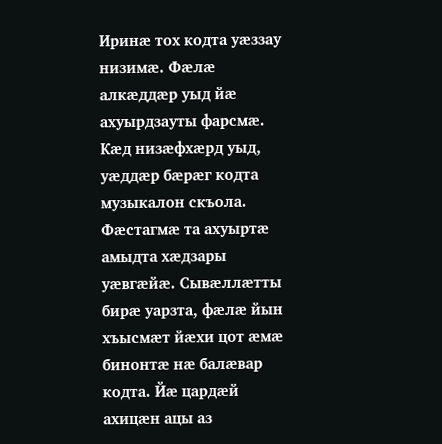Иринæ тох кодта уæззау низимæ. Фæлæ алкæддæр уыд йæ ахуырдзауты фарсмæ. Кæд низæфхæрд уыд, уæддæр бæрæг кодта музыкалон скъола. Фæстагмæ та ахуыртæ амыдта хæдзары уæвгæйæ. Сывæллæтты бирæ уарзта, фæлæ йын хъысмæт йæхи цот æмæ бинонтæ нæ балæвар кодта. Йæ цардæй ахицæн ацы аз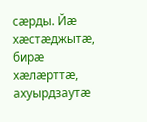сæрды. Йæ хæстæджытæ, бирæ хæлæрттæ, ахуырдзаутæ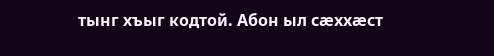тынг хъыг кодтой. Абон ыл сæххæст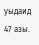уыдаид 47 азы.